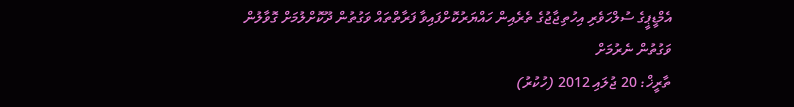އެމްޑީޕީގެ ސުލްހަވެރި އިހުތިޖާޖުގެ ތެރެއިން ހައްޔަރުކޮށްފައިވާ ފަރާތްތައް ވަގުތުން ދޫކޮށްލުމަށް ގޮވާލުން
ވަގުތުން ނެރުމަށް
ތާރީޚް: 20 ޖުލައި 2012 (ހުކުރު)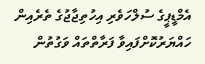އެމްޑީޕީގެ ސުލްހަވެރި އިހުތިޖާޖުގެ ތެރެއިން ހައްޔަރުކޮށްފައިވާ ފަރާތްތައް ވަގުތުން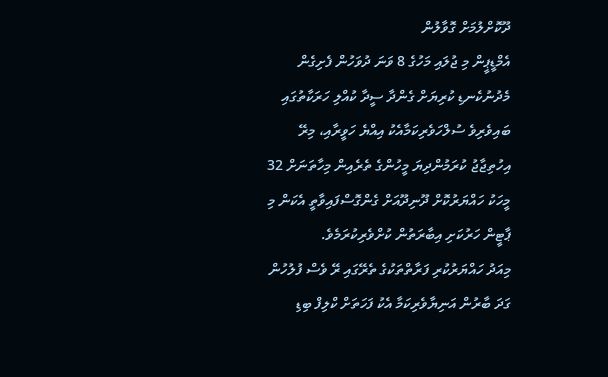ދޫކޮށްލުމަށް ގޮވާލުން
އެމްޑީޕީން މި ޖުލައި މަހުގެ 8 ވަނަ ދުވަހުން ފެށިގެން މެދުނުކެނޑި ކުރިޔަށް ގެންދާ ސީދާ ކުއްލި ހަރަކާތުގައި ބައިވެރިވެ ސުލްހަވެރިކަމާއެކު އިއްޔެ ހަވީރާއި، މިރޭ އިހުތިޖާޖު ކުރަމުންދިޔަ މީހުންގެ ތެރެއިން މިހާތަނަށް 32 މީހަކު ހައްޔަރުކޮށް ދޫނިދޫއަށް ގެންގޮސްފައިވާތީ އެކަން މި ޕާޓީން ހަރުކަށި އިބާރަތުން ކުށްވެރިކުރަމެވެ.
މިއަދު ހައްޔަރުކުރި ފަރާތްތަކުގެ ތެރޭގައި ރޭ ވެސް ފުލުހުން ގަދަ ބާރުން އަނިޔާވެރިކަމާ އެކު ފަހަތަށް ކްލިފް ބިޑި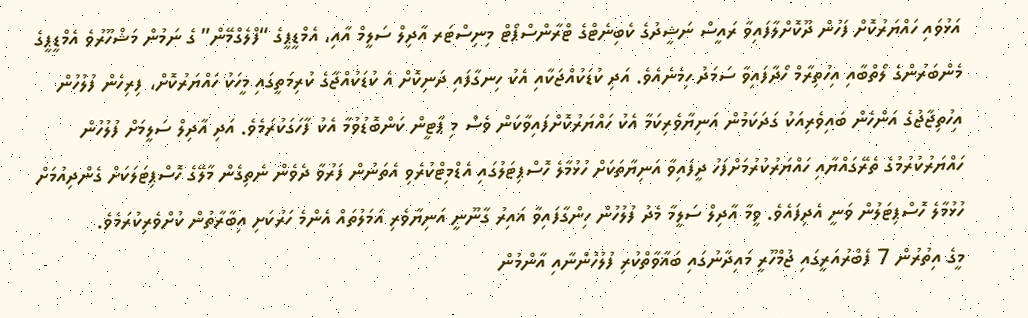އަޅުވައި ހައްޔަރުކޮށް ފަހުން ދޫކޮށްލާފައިވާ ރައީސް ނަޝީދުގެ ކެބިނެޓްގެ ޓްރާންސްޕޯޓް މިނިސްޓަރ އާދިލް ސަލީމް އާއި، އެމްޑީޕީގެ “ފްލެގްމޭން” ގެ ނަމުން މަޝްހޫރުވެ އެމްޑީޕީގެ މެންބަރުންގެ ލޯތްބާއި އިހުތިރާމް ހޯދާފައިވާ ސަމަދު ހިމެނެއެވެ. އަދި ކުޑަކުއްޖަކާއި އެކު ހިނގާފައި ދަނިކޮށް އެ ކުޑަކުއްޖާގެ ކުރިމަތީގައި މީހަކު ހައްޔަރުކޮށް، ފިރިހެން ފުލުހުން އިހުތިޖާޖުގެ އަންހެން ބައިވެރިއަކު ގަދަކަމުން އަނިޔާވެރިކަމާ އެކު ހައްޔަރުކޮށްފައިވާކަން ވެސް މި ޕާޓީން ކަންބޮޑުވުމާ އެކު ފާހަގަކުރަމެވެ. އަދި އާދިލް ސަލީމަށް ފުލުހުން ހައްޔަރުކުރުމުގެ ތެރޭގައްޔާއި ހައްޔަރުކުރުމަށްފަހު ދީފައިވާ އަނިޔާތަކަށް ހުޅުމާލެ ހޮސްޕިޓަލުގައި އެޑްމިޓްކުރެވި އެތަނުން ފަރުވާ ދެވެން ނެތިގެން މާލޭގެ ހޮސްޕިޓަލަކަށް ގެންދިއުމަށް ހުޅުމާލެ ހޮސްޕިޓަލުން ވަނީ އެދިފައެވެ. ވީމާ އާދިލް ސަލީމާ މެދު ފުލުހުން ހިންގާފައިވާ ޣައިރު ގާނޫނީ އަނިޔާވެރި އަމަލުތައް އެންމެ ހަރުކަށި އިބާރާތުން ކުށްވެރިކުރަމެވެ.
މީގެ އިތުރުން 7 ފެބްރުއަރީގައި ޖުމްހޫރީ މައިދާނުގައި ބަޣާވާތްކުރި ފުލުހުންނާއި އާންމުން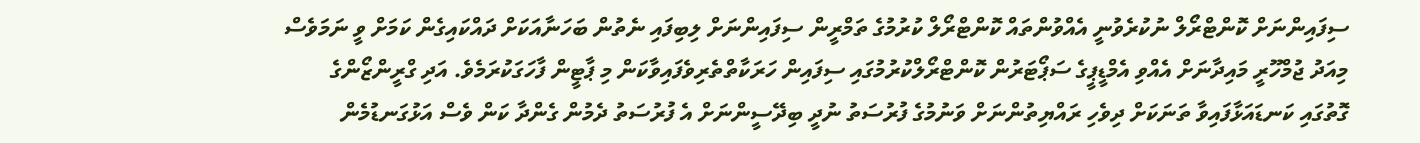ސިފައިންނަށް ކޮންޓްރޯލް ނުކުރެވުނީ އެއްވުންތައް ކޮންޓްރޯލް ކުރުމުގެ ތަމްރީން ސިފައިންނަށް ލިބިފައި ނެތުން ބަހަނާއަކަށް ދައްކައިގެން ކަމަށް ވީ ނަމަވެސް މިއަދު ޖުމްހޫރީ މައިދާނަށް އެއްވި އެމްޑީޕީގެ ސަޕޯޓަރުން ކޮންޓްރޯލްކުރުމުގައި ސިފައިން ހަރަކާތްތެރިވެފައިވާކަން މި ޕާޓީން ފާހަގަކުރަމެވެ. އަދި ގްރީންޒޯންގެ ގޮތުގައި ކަނޑައަޅާފައިވާ ތަނަކަށް ދިވެހި ރައްޔިތުންނަށް ވަނުމުގެ ފުރުސަތު ނުދީ ބިދޭސީންނަށް އެ ފުރުސަތު ދެމުން ގެންދާ ކަން ވެސް އަޅުގަނޑުމެން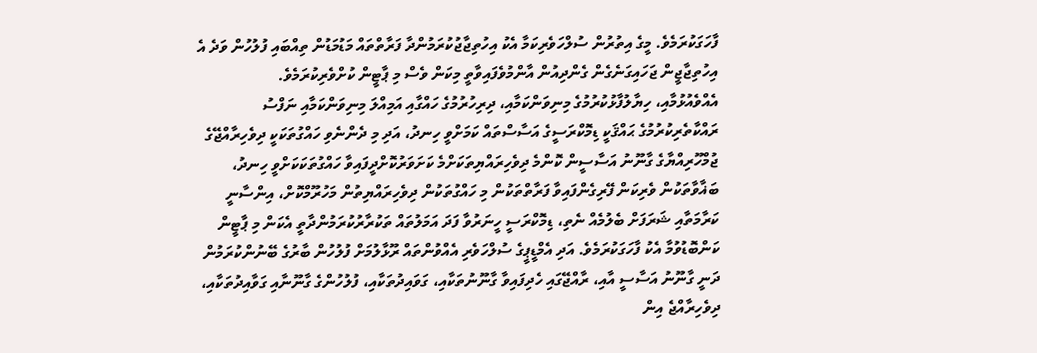ފާހަގަކުރަމެވެ. މީގެ އިތުރުން ސުލްހަވެރިކަމާ އެކު އިހުތިޖާޖުކުރަމުންދާ ފަރާތްތައް މަޑުމަޑުން ތިއްބައި ފުލުހުން ވަދެ އެ އިހުތިޖާޖީން ޖަހައިގަނެގެން ގެންދިއުން އާންމުވެފައިވާތީ މިކަން ވެސް މި ޕާޓީން ކުށްވެރިކުރަމެވެ.
އެއްވެއުޅުމާއި، ހިޔާލުފާޅުކުރުމުގެ މިނިވަންކަމާއި، ދިރިހުރުމުގެ ހައްގާއި އަމިއްލަ މިނިވަންކަމާއި ނަފްސު ރައްކާތެރިކުރުމުގެ ޙައްޤަކީ ޑިމޮކްރަސީގެ އަސާސްތައް ކަމަށްވީ ހިނދު، އަދި މި ދެންނެވި ހައްގުތަކަކީ ދިވެހިރާއްޖޭގެ ޖުމްހޫރިއްޔާގެ ގާނޫނު އަސާސީން ކޮންމެ ދިވެހިރައްޔިތަކަށްމެ ކަށަވަރުކޮށްދީފައިވާ ހައްގުތަކަކަށްވީ ހިނދު، ބަޣާވާތަކުން ވެރިކަން ފޭރިގެންފައިވާ ފަރާތްތަކުން މި ހައްގުތަކުން ދިވެހިރައްޔިތުން މަހުރޫމްކޮށް، އިންސާނީ ކަރާމަތާއި ޝަރަފަށް ބެލުމެއް ނެތި، ޑިމޮކްރަސީ ހީނަރުވާ ފަދަ އަމަލުތައް ތަކުރާރުކުރަމުންދާތީ އެކަން މި ޕާޓީން ކަންބޮޑުވުމާ އެކު ފާހަގަކުރަމެވެ. އަދި އެމްޑީޕީގެ ސުލްހަވެރި އެއްވުންތައް ރޫޅާލުމަށް ފުލުހުން ބާރުގެ ބޭނުންކުރަމުން ދަނީ ގާނޫނު އަސާސީ އާއި، ރާއްޖޭގައި ހެދިފައިވާ ގާނޫނުތަކާއި، ގަވައިދުތަކާއި، ފުލުހުންގެ ގާނޫނާއި ގަވާއިދުތަކާއި، ދިވެހިރާއްޖެ އިން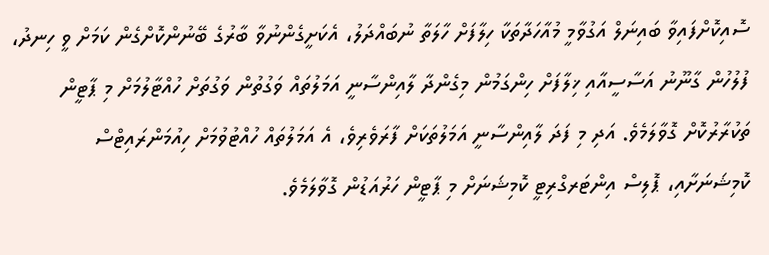ސޮއިކޮށްފައިވާ ބައިނަލް އަގުވާމީ މުއާހަދާތަކާ ހިލާފަށް ހާލަތާ ނުބައްދަލު، އެކަށީގެންނުވާ ބާރުގެ ބޭނުންކޮށްގެން ކަމަށް ވީ ހިނދު،
ފުލުހުން ގާނޫނު އަސާސީއާއި ޚިލާފަށް ހިންގަމުން މިގެންދާ ލާއިންސާނީ އަމަލުތައް ވަގުތުން ވަގުތަށް ހުއްޓާލުމަށް މި ޕާޓީން ތަކުރާރުކޮށް ގޮވާލަމެވެ. އަދި މި ފަދަ ލާއިންސާނީ އަމަލުތަކަށް ފާރަވެރިވެ، އެ އަމަލުތައް ހުއްޓުވުމަށް ހިއުމަންރައިޓްސް ކޮމިޝަނަށާއި، ޕޮލިސް އިންޓަރގްރިޓީ ކޮމިޝަނަށް މި ޕާޓީން ހަރުއަޑުން ގޮވާލަމެވެ.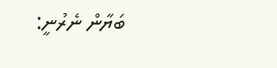ބަޔާން ނެރުނީ: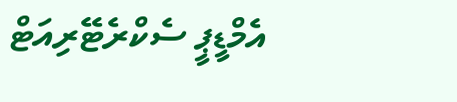އެމްޑީޕީ ސެކްރެޓޭރިއަޓް